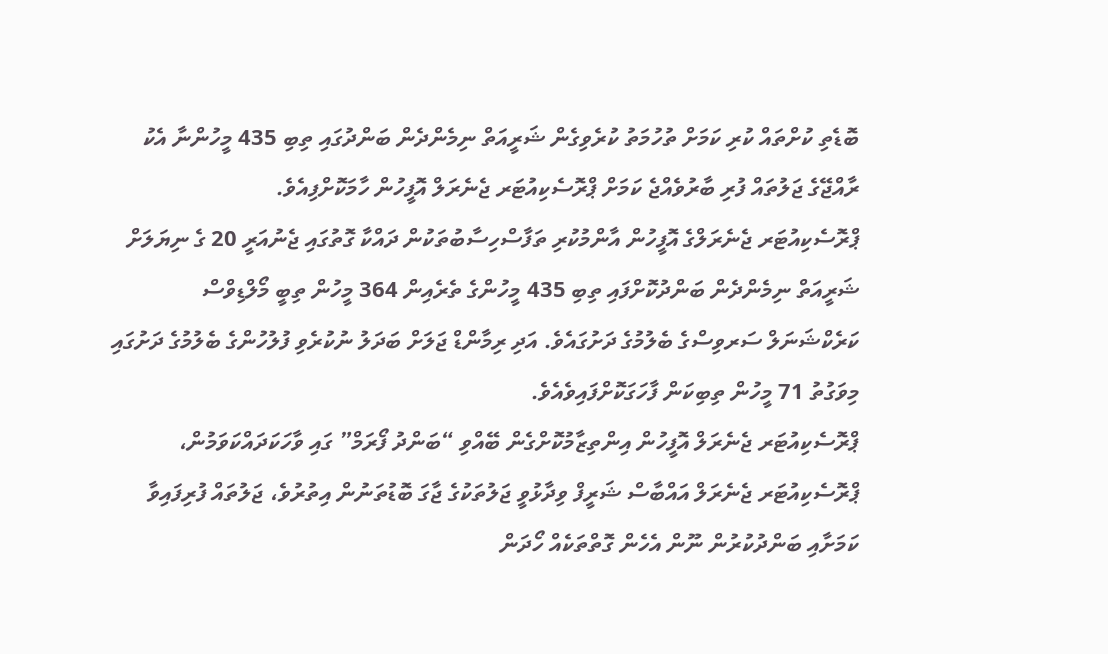ބޮޑެތި ކުށްތައް ކުރި ކަމަށް ތުހުމަތު ކުރެވިގެން ޝަރީއަތް ނިމެންދެން ބަންދުގައި ތިބި 435 މީހުންނާ އެކު ރާއްޖޭގެ ޖަލުތައް ފުރި ބާރުވެއްޖެ ކަމަށް ޕްރޮސެކިއުޓަރ ޖެނެރަލް އޮފީހުން ހާމަކޮށްފިއެވެ.
ޕްރޮސެކިއުޓަރ ޖެނެރަލްގެ އޮފީހުން އާންމުކުރި ތަފާސްހިސާބުތަކުން ދައްކާ ގޮތުގައި ޖެނުއަރީ 20 ގެ ނިޔަލަށް ޝަރީއަތް ނިމެންދެން ބަންދުކޮށްފައި ތިބި 435 މީހުންގެ ތެރެއިން 364 މީހުން ތިބީ މޯލްޑިވްސް ކަރެކްޝަނަލް ސަރވިސްގެ ބެލުމުގެ ދަށުގައެވެ. އަދި ރިމާންޑް ޖަލަށް ބަދަލު ނުކުރެވި ފުލުހުންގެ ބެލުމުގެ ދަށުގައި މިވަގުތު 71 މީހުން ތިބިކަން ފާހަގަކޮށްފައިވެއެވެ.
ޕްރޮސެކިއުޓަރ ޖެނެރަލް އޮފީހުން އިންތިޒާމުކޮށްގެން ބޭއްވި “ބަންދު ފޯރަމް” ގައި ވާހަކަދައްކަވަމުން، ޕްރޮސެކިއުޓަރ ޖެނެރަލް އައްބާސް ޝަރީފް ވިދާޅުވީ ޖަލުތަކުގެ ޖާގަ ބޮޑުތަނުން އިތުރުވެ، ޖަލުތައް ފުރިފައިވާ ކަމަށާއި ބަންދުކުރުން ނޫން އެހެން ގޮތްތަކެއް ހޯދަން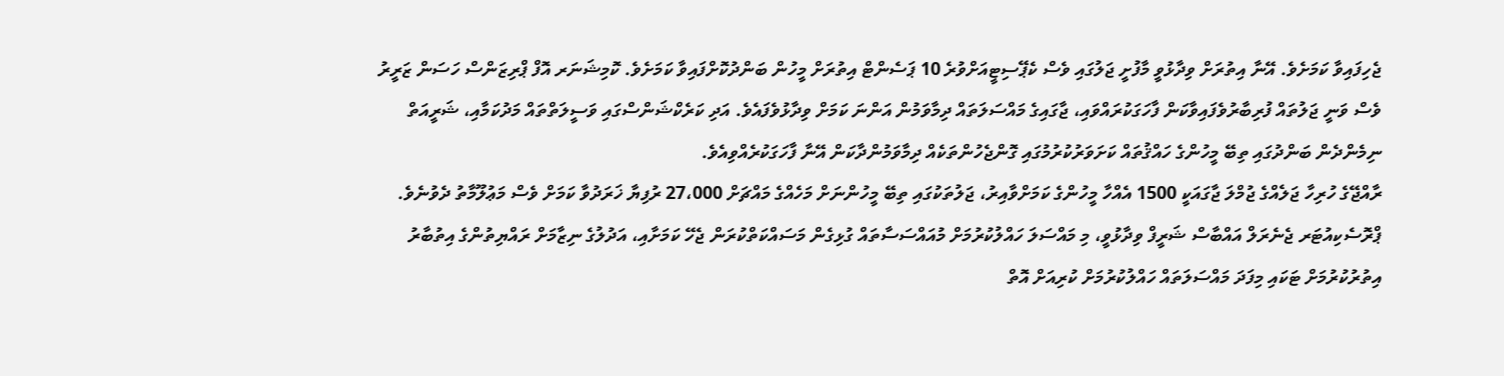ޖެހިފައިވާ ކަމަށެވެ. އޭނާ އިތުރަށް ވިދާޅުވީ މާފުށީ ޖަލުގައި ވެސް ކެޕޭސިޓީއަށްވުރެ 10 ޕަސެންޓް އިތުރަށް މީހުން ބަންދުކޮށްފައިވާ ކަމަށެވެ. ކޮމިޝަނަރ އޮފް ޕްރިޒަންސް ހަސަން ޒަރީރު ވެސް ވަނީ ޖަލުތައް ފުރިބާރުވެފައިވާކަން ފާހަގަކުރައްވައި، ޖާގައިގެ މައްސަލަތައް ދިމާވަމުން އަންނަ ކަމަށް ވިދާޅުވެފައެވެ. އަދި ކަރެކްޝަންސްގައި ވަސީލަތްތައް މަދުކަމާއި، ޝަރީއަތް ނިމެންދެން ބަންދުގައި ތިބޭ މީހުންގެ ހައްޤުތައް ކަށަވަރުކުރުމުގައި ގޮންޖެހުންތަކެއް ދިމާވަމުންދާކަން އޭނާ ފާހަގަކުރެއްވިއެވެ.
ރާއްޖޭގެ ހުރިހާ ޖަލެއްގެ ޖުމްލަ ޖާގައަކީ 1500 އެއްހާ މީހުންގެ ކަމަށްވާއިރު، ޖަލުތަކުގައި ތިބޭ މީހުންނަށް މަހެއްގެ މައްޗަށް 27،000 ރުފިޔާ ޚަރަދުވާ ކަމަށް ވެސް މަޢުލޫމާތު ދެވުނެވެ.
ޕްރޮސެކިއުޓަރ ޖެނެރަލް އައްބާސް ޝަރީފް ވިދާޅުވީ، މި މައްސަލަ ހައްލުކުރުމަށް މުއައްސަސާތައް ގުޅިގެން މަސައްކަތްކުރަން ޖެހޭ ކަމަށާއި، އަދުލުގެ ނިޒާމަށް ރައްޔިތުންގެ އިތުބާރު އިތުރުކުރުމަށް ޓަކައި މިފަދަ މައްސަލަތައް ހައްލުކުރުމަށް ކުރިއަށް އޮތް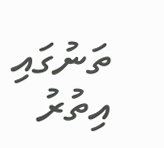ތަނުގައި އިތުރު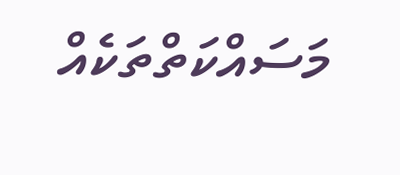މަސައްކަތްތަކެއް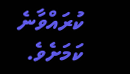ކުރައްވާނެ ކަމަށެވެ.